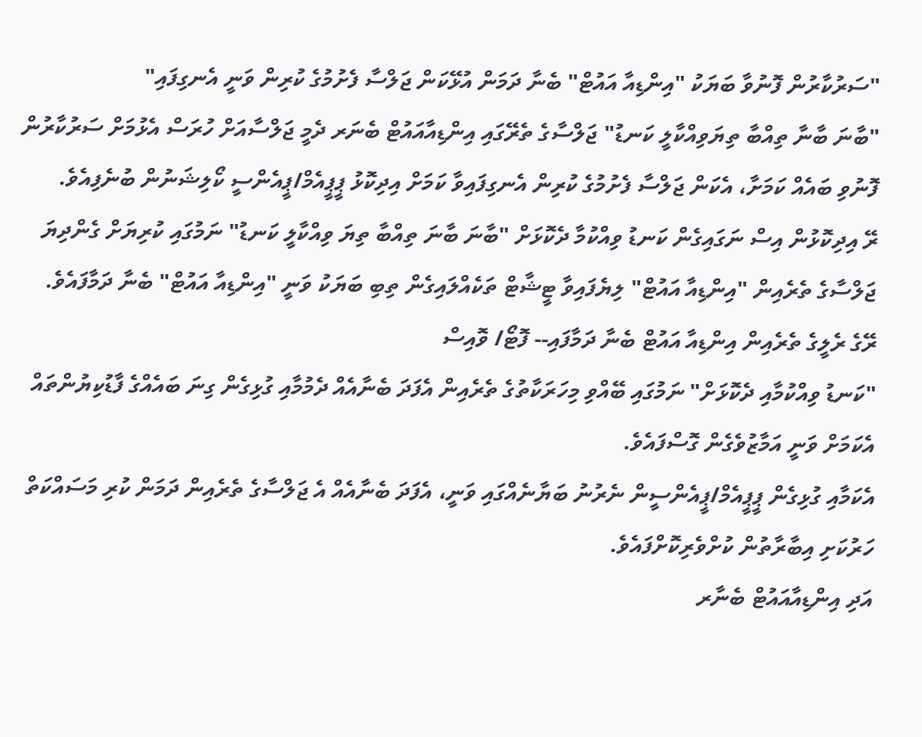"ސަރުކާރުން ފޮނުވާ ބަޔަކު "އިންޑިއާ އައުޓް" ބެނާ ދަމަން އުޅޭކަން ޖަލްސާ ފެށުމުގެ ކުރިން ވަނީ އެނގިފައި"
"ބާނަ ބާނާ ތިއްބާ ތިޔަވިއްކާލީ ކަނޑު" ޖަލްސާގެ ތެރޭގައި އިންޑިއާއައުޓް ބެނަރ ދެމީ ޖަލްސާއަށް ހުރަސް އެޅުމަށް ސަރުކާރުން ފޮނުވި ބައެއް ކަމަށާ، އެކަން ޖަލްސާ ފެށުމުގެ ކުރިން އެނގިފައިވާ ކަމަށް އިދިކޮޅު ޕީޕީއެމް/ޕީއެންސީ ކޯލިޝަނުން ބުނެފިއެވެ.
ރޭ އިދިކޮޅުން އިސް ނަގައިގެން ކަނޑު ވިއްކުމާ ދެކޮޅަށް "ބާނަ ބާނަ ތިއްބާ ތިޔަ ވިއްކާލީ ކަނޑު" ނަމުގައި ކުރިޔަށް ގެންދިޔަ ޖަލްސާގެ ތެރެއިން "އިންޑިއާ އައުޓް" ލިޔެފައިވާ ޓީޝާޓް ތަކެއްލައިގެން ތިބި ބަޔަކު ވަނީ "އިންޑިއާ އައުޓް" ބެނާ ދަމާފައެވެ.
ރޭގެ ރެލީގެ ތެރެއިން އިންޑިއާ އައުޓް ބެނާ ދަމާފައި-- ފޮޓޯ/ ވޮއިސް
"ކަނޑު ވިއްކުމާއި ދެކޮޅަށް" ނަމުގައި ބޭއްވި މިހަރަކާތުގެ ތެރެއިން އެފަދަ ބެނާއެއް ދެމުމާއި ގުޅިގެން ގިނަ ބައެއްގެ ފާޑުކިޔުންތައް އެކަމަށް ވަނީ އަމާޒުވެގެން ގޮސްފައެވެ.
އެކަމާއި ގުޅިގެން ޕީޕީއެމް/ޕީއެންސީން ނެރުނު ބަޔާނެއްގައި ވަނީ، އެފަދަ ބެނާއެއް އެ ޖަލްސާގެ ތެރެއިން ދަމަން ކުރި މަސައްކަތް ހަރުކަށި އިބާރާތުން ކުށްވެރިކޮށްފައެވެ.
އަދި އިންޑިއާއައުޓް ބެނާރ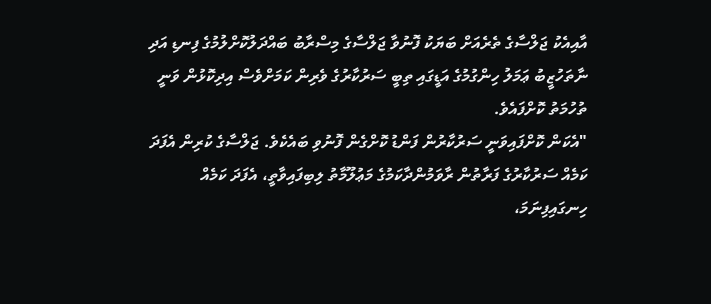އާއިއެކު ޖަލްސާގެ ތެރެއަށް ބަޔަކު ފޮނުވާ ޖަލްސާގެ މިސްރާބު ބައްދަލުކޮށްލުމުގެ ފިނޑި އަދި ނާތަހުޒީބު ޢަމަލު ހިންގުމުގެ އަޑީގައި ތިބީ ސަރުކާރުގެ ވެރިން ކަމަށްވެސް އިދިކޮޅުން ވަނީ ތުހުމަތު ކޮށްފައެވެ.
"އެކަން ކޮށްފައިވަނީ ސަރުކާރުން ފަންޑު ކޮށްގެން ފޮނުވި ބައެކެވެ. ޖަލްސާގެ ކުރިން އެފަދަ ކަމެއް ސަރުކާރުގެ ފަރާތުން ރާވަމުންދާކަމުގެ މަޢުލޫމާތު ލިބިފައިވާތީ، އެފަދަ ކަމެއް ހިނގައިފިނަމަ،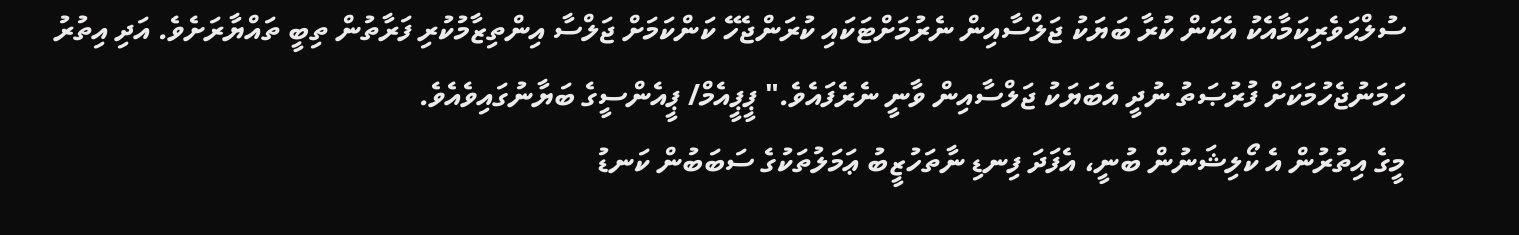ސުލްޙަވެރިކަމާއެކު އެކަން ކުރާ ބަޔަކު ޖަލްސާއިން ނެރުމަށްޓަކައި ކުރަންޖެހޭ ކަންކަމަށް ޖަލްސާ އިންތިޒާމުކުރި ފަރާތުން ތިބީ ތައްޔާރަށެވެ. އަދި އިތުރު ހަމަނުޖެހުމަކަށް ފުރުޞަތު ނުދީ އެބަޔަކު ޖަލްސާއިން ވާނީ ނެރެފައެވެ." ޕީޕީއެމް/ ޕީއެންސީގެ ބަޔާނުގައިވެއެވެ.
މީގެ އިތުރުން އެ ކޯލިޝަނުން ބުނީ، އެފަދަ ފިނޑި ނާތަހުޒީބު ޢަމަލުތަކުގެ ސަބަބުން ކަނޑު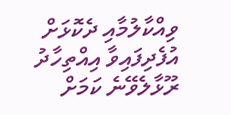ވިއްކާލުމާއި ދެކޮޅަށް އުފެދިފައިވާ އިއްތިހާދު ރޫޅާލެވޭނެ ކަމަށް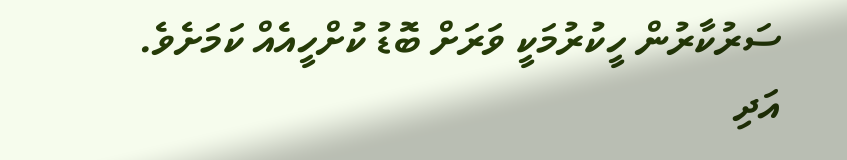ސަރުކާރުން ހީކުރުމަކީ ވަރަށް ބޮޑު ކުށްހީއެއް ކަމަށެވެ.
އަދި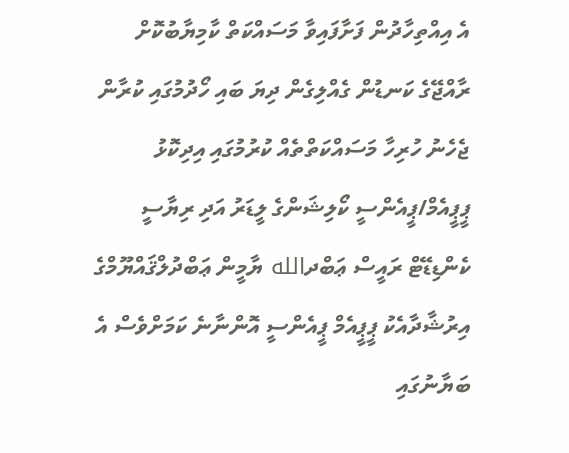އެ އިއްތިހާދުން ފަށާފައިވާ މަސައްކަތް ކާމިޔާބުކޮށް ރާއްޖޭގެ ކަނޑުން ގެއްލިގެން ދިޔަ ބައި ހޯދުމުގައި ކުރާން ޖެހެނު ހުރިހާ މަސައްކަތްތެއް ކުރުމުގައި އިދިކޮޅު ޕީޕީއެމް/ޕީއެންސީ ކޯލިޝަންގެ ލީޑަރު އަދި ރިޔާސީ ކެންޑިޑޭޓް ރައީސް ޢަބްދالله ޔާމީން ޢަބްދުލްޤައްޔޫމްގެ އިރުޝާދާއެކު ޕީޕީއެމް ޕީއެންސީ އޮންނާނެ ކަމަށްވެސް އެ ބަޔާނުގައި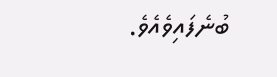ބުނެފައިވެއެވެ.